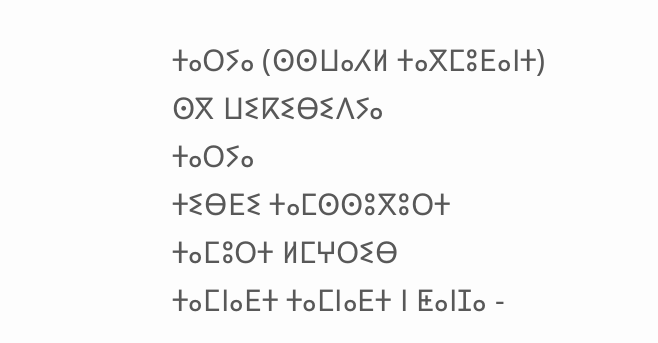ⵜⴰⵔⵢⴰ (ⵙⵙⵡⴰⵃⵍ ⵜⴰⴳⵎⵓⴹⴰⵏⵜ)
ⵙⴳ ⵡⵉⴽⵉⴱⵉⴷⵢⴰ
ⵜⴰⵔⵢⴰ
ⵜⵉⴱⴹⵉ ⵜⴰⵎⵙⵙⵓⴳⵓⵔⵜ
ⵜⴰⵎⵓⵔⵜ ⵍⵎⵖⵔⵉⴱ
ⵜⴰⵎⵏⴰⴹⵜ ⵜⴰⵎⵏⴰⴹⵜ ⵏ ⵟⴰⵏⵊⴰ -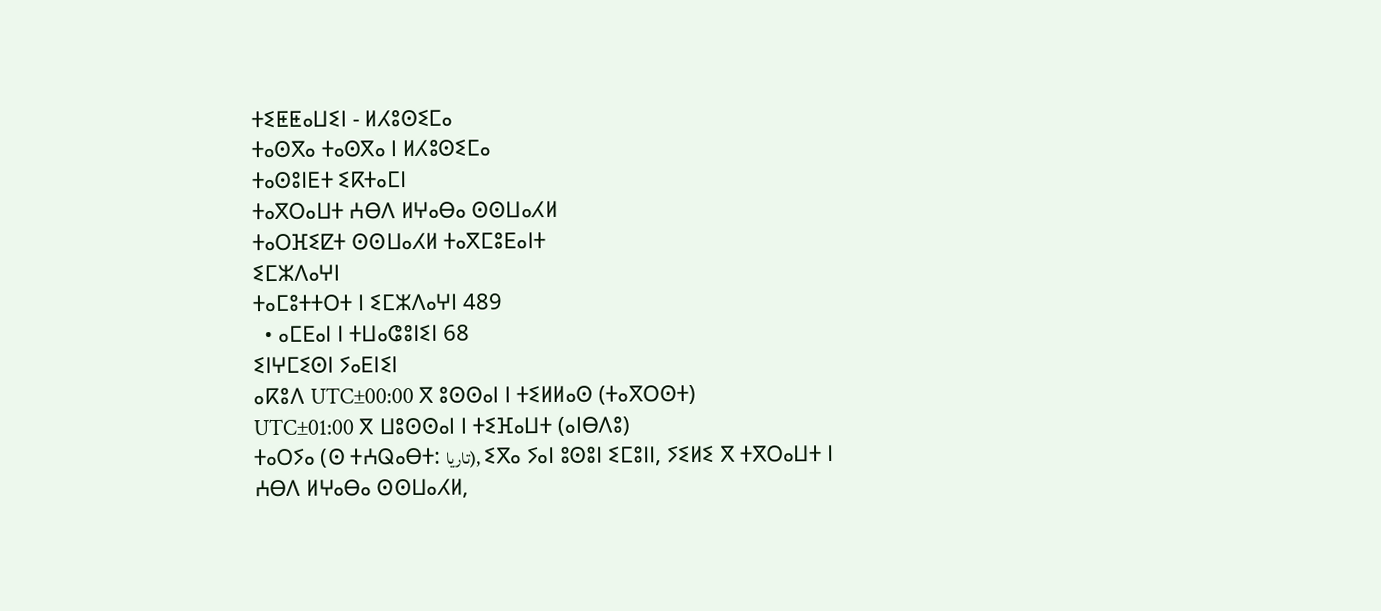ⵜⵉⵟⵟⴰⵡⵉⵏ - ⵍⵃⵓⵙⵉⵎⴰ
ⵜⴰⵙⴳⴰ ⵜⴰⵙⴳⴰ ⵏ ⵍⵃⵓⵙⵉⵎⴰ
ⵜⴰⵙⵓⵏⴹⵜ ⵉⴽⵜⴰⵎⵏ
ⵜⴰⴳⵔⴰⵡⵜ ⵄⴱⴷ ⵍⵖⴰⴱⴰ ⵙⵙⵡⴰⵃⵍ
ⵜⴰⵔⴼⵉⵇⵜ ⵙⵙⵡⴰⵃⵍ ⵜⴰⴳⵎⵓⴹⴰⵏⵜ
ⵉⵎⵣⴷⴰⵖⵏ
ⵜⴰⵎⵓⵜⵜⵔⵜ ⵏ ⵉⵎⵣⴷⴰⵖⵏ 489
  • ⴰⵎⴹⴰⵏ ⵏ ⵜⵡⴰⵛⵓⵏⵉⵏ 68
ⵉⵏⵖⵎⵉⵙⵏ ⵢⴰⴹⵏⵉⵏ
ⴰⴽⵓⴷ UTC±00:00 ⴳ ⵓⵙⵙⴰⵏ ⵏ ⵜⵉⵍⵍⴰⵙ (ⵜⴰⴳⵔⵙⵜ)
UTC±01:00 ⴳ ⵡⵓⵙⵙⴰⵏ ⵏ ⵜⵉⴼⴰⵡⵜ (ⴰⵏⴱⴷⵓ)
ⵜⴰⵔⵢⴰ (ⵙ ⵜⵄⵕⴰⴱⵜ: تاريا), ⵉⴳⴰ ⵢⴰⵏ ⵓⵙⵓⵏ ⵉⵎⵓⵏⵏ, ⵢⵉⵍⵉ ⴳ ⵜⴳⵔⴰⵡⵜ ⵏ ⵄⴱⴷ ⵍⵖⴰⴱⴰ ⵙⵙⵡⴰⵃⵍ,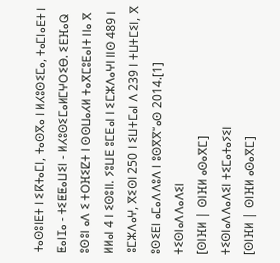ⵜⴰⵙⵓⵏⴹⵜ ⵏ ⵉⴽⵜⴰⵎⵏ, ⵜⴰⵙⴳⴰ ⵏ ⵍⵃⵓⵙⵉⵎⴰ, ⵜⴰⵎⵏⴰⴹⵜ ⵏ ⵟⴰⵏⵊⴰ - ⵜⵉⵟⵟⴰⵡⵉⵏ - ⵍⵃⵓⵙⵉⵎⴰⵍⵎⵖⵔⵉⴱ. ⵉⴹⴼⴰⵕ ⵓⵙⵓⵏ ⴰⴷ ⵉ ⵜⵔⴼⵉⵇⵜ ⵏ ⵙⵙⵡⴰⵃⵍ ⵜⴰⴳⵎⵓⴹⴰⵏⵜ ⵏⵏⴰ ⴳ ⵍⵍⴰⵏ 4 ⵏ ⵉⵙⵓⵏⵏ. ⵢⵓⵡⴹ ⵓⵎⴹⴰⵏ ⵏ ⵉⵎⵣⴷⴰⵖⵏ ⵏⵏⵙ 489 ⵏ ⵓⵎⵣⴷⴰⵖ, ⴳⵉⵙⵏ 250 ⵏ ⵉⵡⵜⵎⴰⵏ ⴷ 239 ⵏ ⵜⵡⵜⵎⵉⵏ, ⴳ ⵓⵙⵉⴹⵏ ⴰⵎⴰⴷⴷⵓⴷ ⵏ ⵓⵙⴳⴳⵯⴰⵙ 2014.[1]
ⵜⵉⵙⵏⴰⴷⴷⴰⴷⵉⵏ
[ⵙⵏⴼⵍ | ⵙⵏⴼⵍ ⴰⵙⴰⴳⵎ]
ⵜⵉⵙⵏⴰⴷⴷⴰⴷⵉⵏ ⵜⵉⵎⴰⵜⴰⵢⵉⵏ
[ⵙⵏⴼⵍ | ⵙⵏⴼⵍ ⴰⵙⴰⴳⵎ]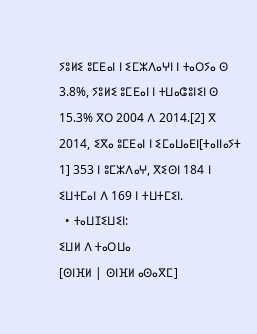ⵢⵓⵍⵉ ⵓⵎⴹⴰⵏ ⵏ ⵉⵎⵣⴷⴰⵖⵏ ⵏ ⵜⴰⵔⵢⴰ ⵙ 3.8%, ⵢⵓⵍⵉ ⵓⵎⴹⴰⵏ ⵏ ⵜⵡⴰⵛⵓⵏⵉⵏ ⵙ 15.3% ⴳⵔ 2004 ⴷ 2014.[2] ⴳ 2014, ⵉⴳⴰ ⵓⵎⴹⴰⵏ ⵏ ⵉⵎⴰⵡⴰⴹⵏ[ⵜⴰⵏⵏⴰⵢⵜ 1] 353 ⵏ ⵓⵎⵣⴷⴰⵖ, ⴳⵉⵙⵏ 184 ⵏ ⵉⵡⵜⵎⴰⵏ ⴷ 169 ⵏ ⵜⵡⵜⵎⵉⵏ.
  • ⵜⴰⵡⵊⵉⵡⵉⵏ:
ⵉⵡⵍ ⴷ ⵜⴰⵔⵡⴰ
[ⵙⵏⴼⵍ | ⵙⵏⴼⵍ ⴰⵙⴰⴳⵎ]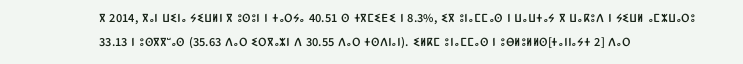ⴳ 2014, ⴳⴰⵏ ⵡⵉⵏⴰ ⵢⵉⵡⵍⵏ ⴳ ⵓⵙⵓⵏ ⵏ ⵜⴰⵔⵢⴰ 40.51 ⵙ ⵜⴳⵎⵉⴹⵉ ⵏ 8.3%, ⵉⴳ ⵓⵏⴰⵎⵎⴰⵙ ⵏ ⵡⴰⵡⵜⴰⵢ ⴳ ⵡⴰⴽⵓⴷ ⵏ ⵢⵉⵡⵍ ⴰⵎⵣⵡⴰⵔⵓ 33.13 ⵏ ⵓⵙⴳⴳⵯⴰⵙ (35.63 ⴷⴰⵔ ⵉⵔⴳⴰⵣⵏ ⴷ 30.55 ⴷⴰⵔ ⵜⵙⴷⵏⴰⵏ). ⵉⵍⴽⵎ ⵓⵏⴰⵎⵎⴰⵙ ⵏ ⵓⴱⵍⵓⵍⵍⵙ[ⵜⴰⵏⵏⴰⵢⵜ 2] ⴷⴰⵔ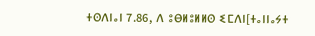ⵜⵙⴷⵏⴰⵏ 7.86, ⴷ ⵓⴱⵍⵓⵍⵍⵙ ⵉⵎⴷⵏ[ⵜⴰⵏⵏⴰⵢⵜ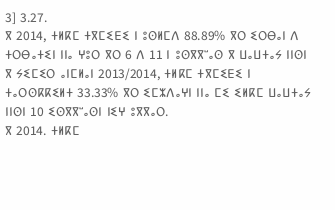3] 3.27.
ⴳ 2014, ⵜⵍⴽⵎ ⵜⴳⵎⵉⴹⵉ ⵏ ⵓⵙⵍⵎⴷ 88.89% ⴳⵔ ⵉⵔⴱⴰⵏ ⴷ ⵜⵔⴱⴰⵜⵉⵏ ⵏⵏⴰ ⵖⵓⵔ ⴳⵔ 6 ⴷ 11 ⵏ ⵓⵙⴳⴳⵯⴰⵙ ⴳ ⵡⴰⵡⵜⴰⵢ ⵏⵏⵙⵏ ⴳ ⵢⵉⵎⵉⵔ ⴰⵏⵎⵍⴰⵏ 2013/2014, ⵜⵍⴽⵎ ⵜⴳⵎⵉⴹⵉ ⵏ ⵜⴰⵔⵙⴽⴽⵉⵍⵜ 33.33% ⴳⵔ ⵉⵎⵣⴷⴰⵖⵏ ⵏⵏⴰ ⵎⵉ ⵉⵍⴽⵎ ⵡⴰⵡⵜⴰⵢ ⵏⵏⵙⵏ 10 ⵉⵙⴳⴳⵯⴰⵙⵏ ⵏⵉⵖ ⵓⴳⴳⴰⵔ.
ⴳ 2014. ⵜⵍⴽⵎ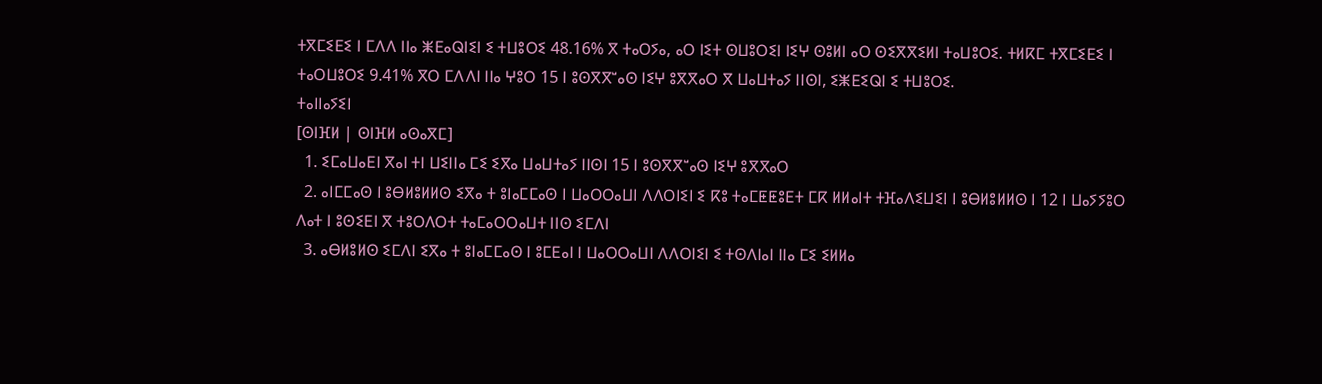ⵜⴳⵎⵉⴹⵉ ⵏ ⵎⴷⴷ ⵏⵏⴰ ⵥⴹⴰⵕⵏⵉⵏ ⵉ ⵜⵡⵓⵔⵉ 48.16% ⴳ ⵜⴰⵔⵢⴰ, ⴰⵔ ⵏⵉⵜ ⵙⵡⵓⵔⵉⵏ ⵏⵉⵖ ⵙⵓⵍⵏ ⴰⵔ ⵙⵉⴳⴳⵉⵍⵏ ⵜⴰⵡⵓⵔⵉ. ⵜⵍⴽⵎ ⵜⴳⵎⵉⴹⵉ ⵏ ⵜⴰⵔⵡⵓⵔⵉ 9.41% ⴳⵔ ⵎⴷⴷⵏ ⵏⵏⴰ ⵖⵓⵔ 15 ⵏ ⵓⵙⴳⴳⵯⴰⵙ ⵏⵉⵖ ⵓⴳⴳⴰⵔ ⴳ ⵡⴰⵡⵜⴰⵢ ⵏⵏⵙⵏ, ⵉⵥⴹⵉⵕⵏ ⵉ ⵜⵡⵓⵔⵉ.
ⵜⴰⵏⵏⴰⵢⵉⵏ
[ⵙⵏⴼⵍ | ⵙⵏⴼⵍ ⴰⵙⴰⴳⵎ]
  1. ⵉⵎⴰⵡⴰⴹⵏ ⴳⴰⵏ ⵜⵏ ⵡⵉⵏⵏⴰ ⵎⵉ ⵉⴳⴰ ⵡⴰⵡⵜⴰⵢ ⵏⵏⵙⵏ 15 ⵏ ⵓⵙⴳⴳⵯⴰⵙ ⵏⵉⵖ ⵓⴳⴳⴰⵔ
  2. ⴰⵏⵎⵎⴰⵙ ⵏ ⵓⴱⵍⵓⵍⵍⵙ ⵉⴳⴰ ⵜ ⵓⵏⴰⵎⵎⴰⵙ ⵏ ⵡⴰⵔⵔⴰⵡⵏ ⴷⴷⵔⵏⵉⵏ ⵉ ⴽⵓ ⵜⴰⵎⵟⵟⵓⴹⵜ ⵎⴽ ⵍⵍⴰⵏⵜ ⵜⴼⴰⴷⵉⵡⵉⵏ ⵏ ⵓⴱⵍⵓⵍⵍⵙ ⵏ 12 ⵏ ⵡⴰⵢⵢⵓⵔ ⴷⴰⵜ ⵏ ⵓⵙⵉⴹⵏ ⴳ ⵜⵓⵔⴷⵔⵜ ⵜⴰⵎⴰⵔⵔⴰⵡⵜ ⵏⵏⵙ ⵉⵎⴷⵏ
  3. ⴰⴱⵍⵓⵍⵙ ⵉⵎⴷⵏ ⵉⴳⴰ ⵜ ⵓⵏⴰⵎⵎⴰⵙ ⵏ ⵓⵎⴹⴰⵏ ⵏ ⵡⴰⵔⵔⴰⵡⵏ ⴷⴷⵔⵏⵉⵏ ⵉ ⵜⵙⴷⵏⴰⵏ ⵏⵏⴰ ⵎⵉ ⵉⵍⵍⴰ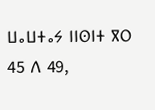ⵡⴰⵡⵜⴰⵢ ⵏⵏⵙⵏⵜ ⴳⵔ 45 ⴷ 49,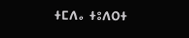ⵜⵎⴷⴰ ⵜⵓⴷⵔⵜ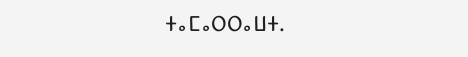ⵜⴰⵎⴰⵔⵔⴰⵡⵜ.